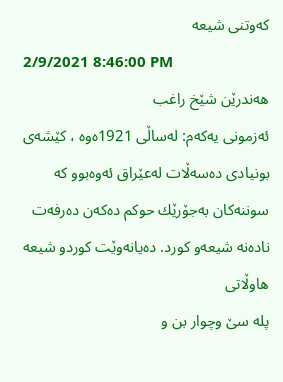كەوتنی شیعە
2/9/2021 8:46:00 PM
هەندرێن شێخ راغب
ئەزمونی یەكەم: لەساڵی 1921ەوە ، كێشەی بونیادی دەسەڵات لەعێراق ئەوەبوو كە
سوننەكان بەجۆرێك حوكم دەكەن دەرفەت نادەنە شیعەو كورد. دەیانەوێت كوردو شیعە هاوڵاتی
پلە سێ وچوار بن و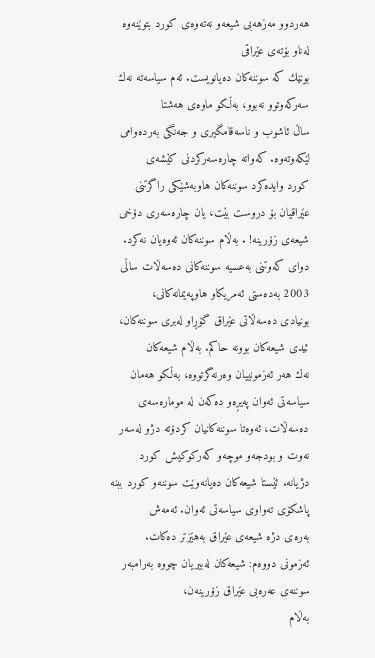هەردوو مەزهەبی شیعەو نەتەوەی كورد بتوێنەوە لەناو بۆتەی عێراقی
بونێك كە سوننەكان دەیانویست. ئەم سیاسەتە نەك سەركەوتوو نەبوو، بەڵكو ماوەی هەشتا
ساڵ ئاشوب و ناسەقامگیری و جەنگی بەردەوامی لێكەوتەوە. كەواتە چارەسەركردنی كێشەی
كورد وایدەكرد سوننەكان هاوبەشێكی راگرتنی عێراقیان بۆ دروست بێت، یان چارەسەری دۆخی
شیعەی زۆرینە! . بەڵام سوننەكان ئەوەیان نەكرد.
دوای كەوتنی بەعسیە سوننەكانی دەسەڵات ساڵی 2003 بەدەستی ئەمریكاو هاوپەیمانەكانی،
بونیادی دەسەڵاتی عێراق گۆڕاو لەبری سوننەكان، ئیدی شیعەكان بوونە حاكم. بەڵام شیعەكان
نەك هەر ئەزمونییان وەرنەگرتووە، بەڵكو هەمان سیاسەتی ئەوان پەیڕەو دەكەن لە مومارەسەی
دەسەڵات، ئەوەتا سوننەكانیان كردۆتە دژو لەسەر نەوت و بودجەو موچەو كەركوكیش كورد
دژیانە. ئێستا شیعەكان دەیانەوێت سوننەو كورد ببنە پاشكۆی تەواوی سیاسەتی ئەوان. ئەمەش
بەرەی دژە شیعەی عێراق بەهێزتر دەكات.
ئەزمونی دووەم: شیعەكان لەبیریان چووە بەرامبەر سوننەی عەرەبی عێراق زۆرینەن،
بەڵام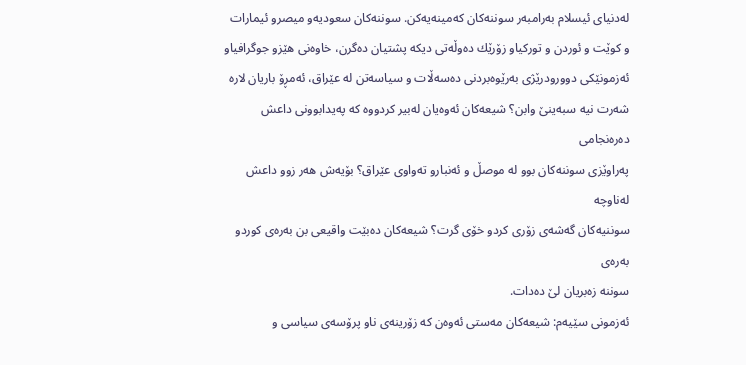لەدنیای ئیسلام بەرامبەر سوننەكان كەمینەیەكن. سوننەكان سعودیەو میصرو ئیمارات
و كوێت و ئوردن و توركیاو زۆرێك دەوڵەتی دیكە پشتیان دەگرن، خاوەنی هێزو جوگرافیاو
ئەزمونێكی دوورودرێژی بەرێوەبردنی دەسەڵات و سیاسەتن لە عێراق، ئەمڕۆ باریان لارە
شەرت نیە سبەینێ وابن؟ شیعەكان ئەوەیان لەبیر كردووە كە پەیدابوونی داعش دەرەنجامی
پەراوێزی سوننەكان بوو لە موصڵ و ئەنبارو تەواوی عێراق؟ بۆیەش هەر زوو داعش لەناوچە
سوننیەكان گەشەی زۆری كردو خۆی گرت؟ شیعەكان دەبێت واقیعی بن بەرەی كوردو بەرەی
سوننە زەبریان لێ دەدات.
ئەزمونی سێیەم: شیعەكان مەستی ئەوەن كە زۆرینەی ناو پرۆسەی سیاسی و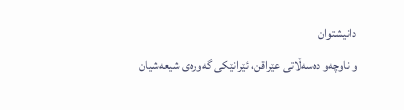دانیشتوان
و ناوچەو دەسەڵاتی عێراقن، ئێرانێكی گەورەی شیعەشیان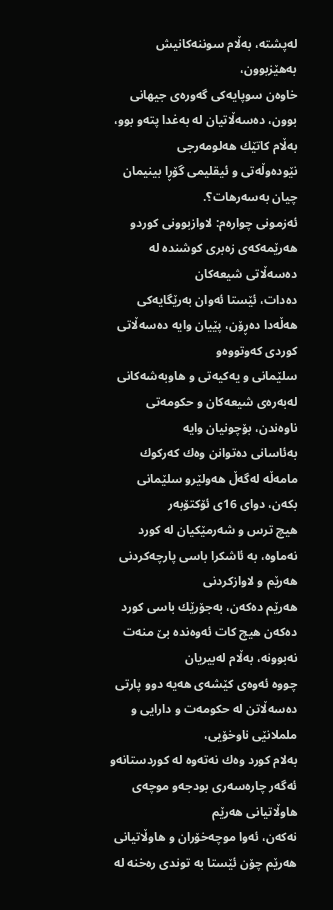لەپشتە، بەڵام سوننەكانیش بەهێزبوون،
خاوەن سوپایەكی گەورەی جیهانی بوون، دەسەڵاتیان لە بەغدا پتەو بوو، بەڵام كاتێك هەلومەرجی
نێودەوڵەتی و ئیقلیمی گۆڕا بینیمان چیان بەسەرهات؟.
ئەزمونی چوارەم: لاوازبوونی كوردو هەرێمەكەی زەبری كوشندە لە دەسەڵاتی شیعەكان
دەدات، ئێستا ئەوان بەرێگایەكی هەڵەدا دەڕۆن، پێیان وایە دەسەڵاتی كوردی كەوتووەو
سلێمانی و یەكیەتی و هاوبەشەكانی لەبەرەی شیعەكان و حكومەتی ناوەندن، بۆچونیان وایە
بەئاسانی دەتوانن وەك كەركوك مامەڵە لەگەڵ هەولێرو سلێمانی بكەن، دوای 16ی ئۆكتۆبەر
هیچ ترس و شەرمێكیان لە كورد نەماوە، بە ئاشكرا باسی پارچەكردنی هەرێم و لاوازكردنی
هەرێم دەكەن، بەجۆرێك باسی كورد دەكەن هیچ كات ئەوەندە بێ منەت نەبوونە، بەڵام لەبیریان
چووە ئەوەی كێشەی هەیە دوو پارتی دەسەڵاتن لە حكومەت و دارایی و ململانێی ناوخۆیی،
بەلام كورد وەك نەتەوە لە كوردستانەو ئەگەر چارەسەری بودجەو موچەی هاوڵاتیانی هەرێم
نەكەن، ئەوا موچەخۆران و هاوڵاتیانی هەرێم چۆن ئێستا بە توندی رەخنە لە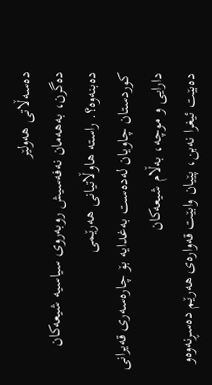دەسەڵاتی هەولێر
دەگرن، بەهەمان نەفەسیش روبەروی سیاسیە شیعەكان دەبنەوە؟. راستە هاوڵاتیانی هەرێمی
كوردستان چاویان لەدەست بەغدایە بۆ چارەسەری قەیرانی دارایی و موچە، بەڵام شیعەكان
دەبێت ئیغرا نەبن، پێیان وابێت قەوارەی هەرێم دەسڕنەوەو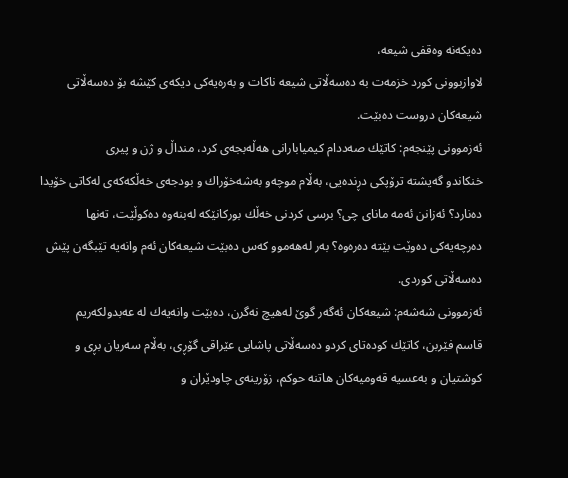دەیكەنە وەقفی شیعە،
لاوازبوونی كورد خزمەت بە دەسەڵاتی شیعە ناكات و بەرەیەكی دیكەی كێشە بۆ دەسەڵاتی
شیعەكان دروست دەبێت.
ئەزموونی پێنجەم: كاتێك صەددام كیمیابارانی هەڵەبجەی كرد، منداڵ و ژن و پیری
خنكاندو گەیشتە ترۆپكی دڕندەیی، بەڵام موچەو بەشەخۆراك و بودجەی خەڵكەكەی لەكاتی خۆیدا
دەنارد؟ ئەزانن ئەمە مانای چی؟ برسی كردنی خەڵك بوركانێكە لەبنەوە دەكوڵێت، تەنها
دەرچەیەكی دەوێت بێتە دەرەوە؟ بەر لەهەموو كەس دەبێت شیعەكان ئەم وانەیە تێبگەن پێش
دەسەڵاتی كوردی.
ئەزموونی شەشەم: شیعەكان ئەگەر گوێ لەهیچ نەگرن، دەبێت وانەیەك لە عەبدولكەریم
قاسم فێربن، كاتێك كودەتای كردو دەسەڵاتی پاشایی عێراقی گۆڕی، بەڵام سەریان بڕی و
كوشتیان و بەعسیە قەومیەكان هاتنە حوكم، زۆرینەی چاودێران و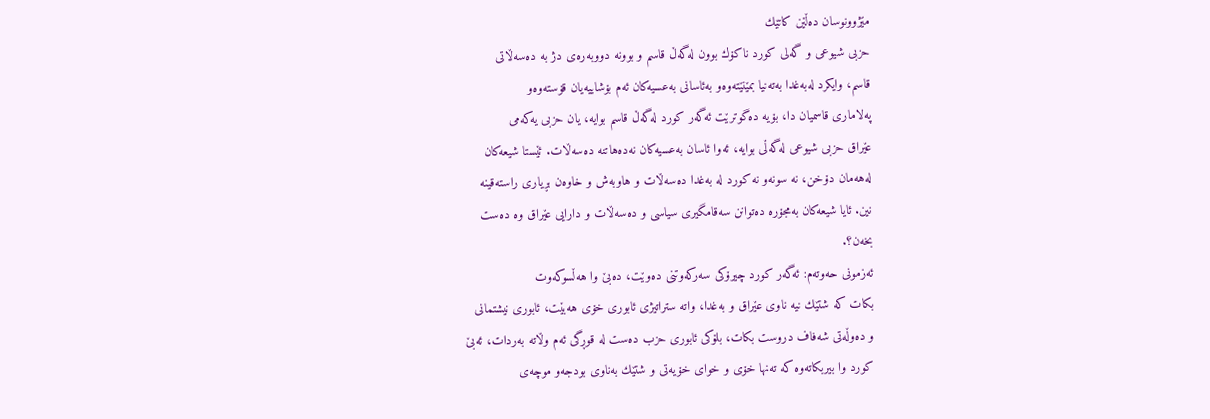مێژوونوسان دەڵێن كاتێك
حزبی شیوعی و گەلی كورد ناكۆك بوون لەگەڵ قاسم و بوونە دووبەرەی دژ بە دەسەڵاتی
قاسم، وایكرد لەبەغدا بەتەنیا بمێنێتەوەو بەئاسانی بەعسیەكان ئەم بۆشاییەیان قۆستەوەو
پەلاماری قاسمیان دا، بۆیە دەگوترێت ئەگەر كورد لەگەڵ قاسم بوایە، یان حزبی یەكەمی
عێراق حزبی شیوعی لەگەڵی بوایە، ئەوا ئاسان بەعسیەكان نەدەهاتنە دەسەڵات. ئێستا شیعەكان
لەهەمان دۆخن، نە سونەو نە كورد لە بەغدا دەسەڵات و هاوبەش و خاوەن بڕیاری راستەقینە
نین. ئایا شیعەكان بەمجۆرە دەتوانن سەقامگیری سیاسی و دەسەڵات و دارایی عێراق وە دەست
بخەن؟.
ئەزمونی حەوتەم: ئەگەر كورد چیرۆكی سەركەوتنی دەوێت، دەبێ وا هەڵسوكەوت
بكات كە شتێك نیە ناوی عێراق و بەغدا، واتە ستراتیژی ئابوری خۆی هەبێت، ئابوری نیشتمانی
و دەوڵەتی شەفاف دروست بكات، بلۆكی ئابوری حزب دەست لە قوڕگی ئەم وڵاتە بەردات، ئەبێ
كورد وا بیربكاتەوە كە تەنها خۆی و خوای خۆیەتی و شتێك بەناوی بودجەو موچەی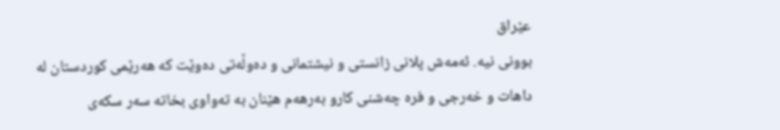عێراق
بوونی نیە. ئەمەش پلانی زانستی و نیشتمانی و دەوڵەتی دەوێت كە هەرێمی كوردستان لە
داهات و خەرجی و فرە چەشنی كارو بەرهەم هێنان بە تەواوی بخاتە سەر سكەی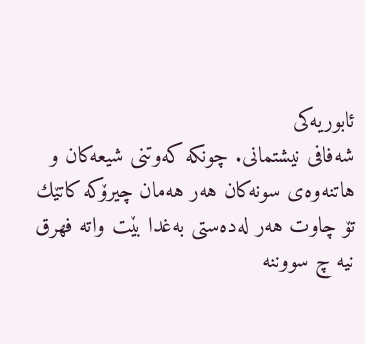ئابوریەكی
شەفافی نیشتمانی. چونكە كەوتنی شیعەكان و هاتنەوەی سونەكان هەر هەمان چیرۆكە كاتێك
تۆ چاوت هەر لەدەستی بەغدا بێت واته فهرق
نيه چ سووننه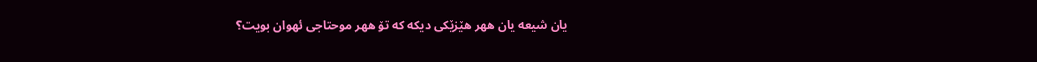يان شيعه يان ههر هێزێكی ديكه كه تۆ ههر موحتاجی ئهوان بويت؟